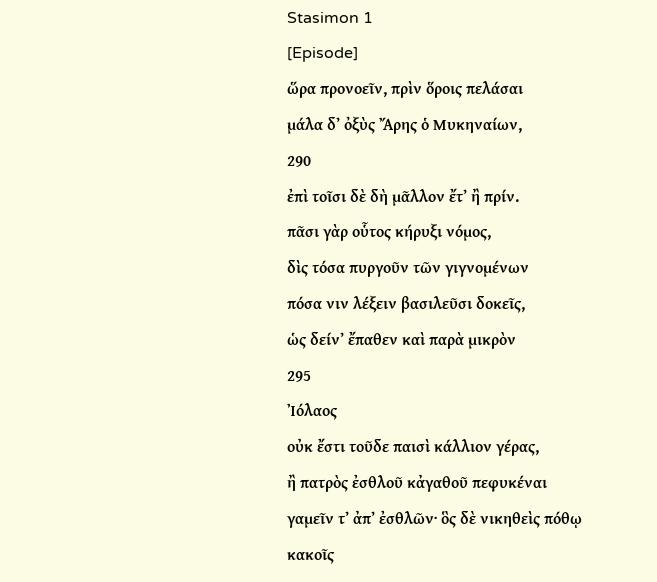Stasimon 1
[Episode]
ὥρα προνοεῖν, πρὶν ὅροις πελάσαι
μάλα δʼ ὀξὺς Ἄρης ὁ Μυκηναίων,
290
ἐπὶ τοῖσι δὲ δὴ μᾶλλον ἔτʼ ἢ πρίν.
πᾶσι γὰρ οὗτος κήρυξι νόμος,
δὶς τόσα πυργοῦν τῶν γιγνομένων
πόσα νιν λέξειν βασιλεῦσι δοκεῖς,
ὡς δείνʼ ἔπαθεν καὶ παρὰ μικρὸν
295
Ἰόλαος
οὐκ ἔστι τοῦδε παισὶ κάλλιον γέρας,
ἢ πατρὸς ἐσθλοῦ κἀγαθοῦ πεφυκέναι
γαμεῖν τʼ ἀπʼ ἐσθλῶν· ὃς δὲ νικηθεὶς πόθῳ
κακοῖς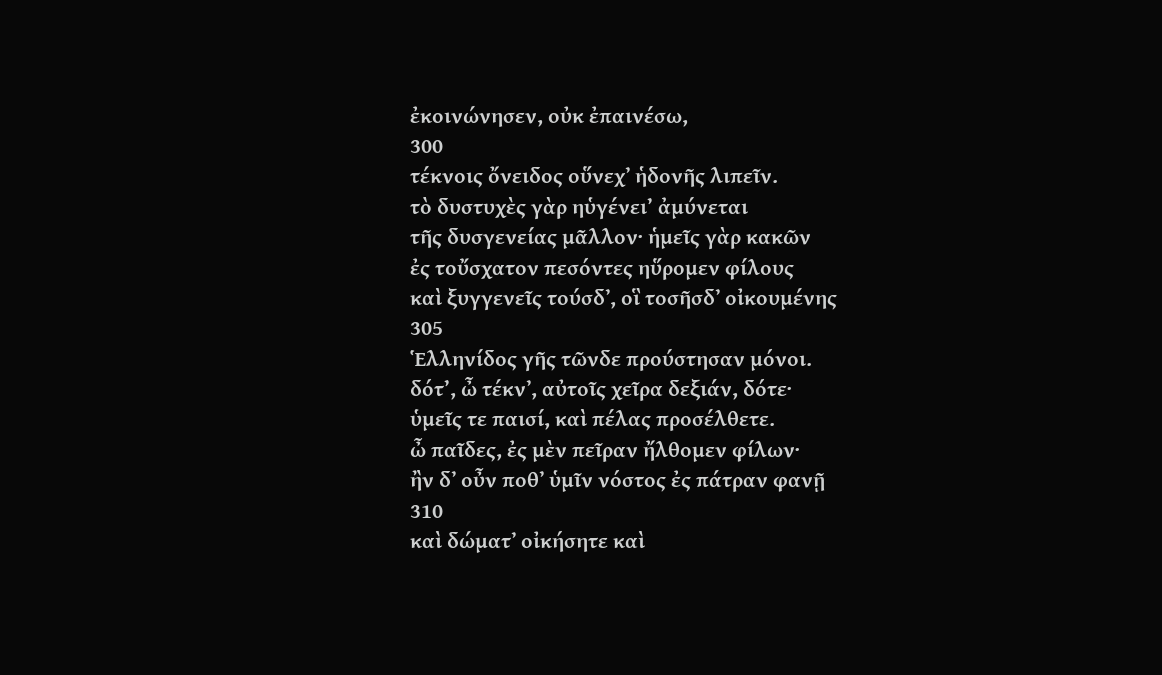ἐκοινώνησεν, οὐκ ἐπαινέσω,
300
τέκνοις ὄνειδος οὕνεχʼ ἡδονῆς λιπεῖν.
τὸ δυστυχὲς γὰρ ηὑγένει’ ἀμύνεται
τῆς δυσγενείας μᾶλλον· ἡμεῖς γὰρ κακῶν
ἐς τοὔσχατον πεσόντες ηὕρομεν φίλους
καὶ ξυγγενεῖς τούσδʼ, οἳ τοσῆσδʼ οἰκουμένης
305
Ἑλληνίδος γῆς τῶνδε προύστησαν μόνοι.
δότ’, ὦ τέκνʼ, αὐτοῖς χεῖρα δεξιάν, δότε·
ὑμεῖς τε παισί, καὶ πέλας προσέλθετε.
ὦ παῖδες, ἐς μὲν πεῖραν ἤλθομεν φίλων·
ἢν δʼ οὖν ποθʼ ὑμῖν νόστος ἐς πάτραν φανῇ
310
καὶ δώματʼ οἰκήσητε καὶ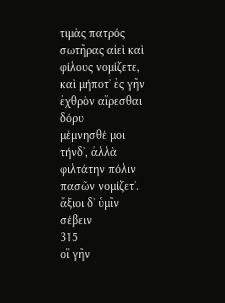τιμὰς πατρός
σωτῆρας αἰεὶ καὶ φίλους νομίζετε,
καὶ μήποτʼ ἐς γῆν ἐχθρὸν αἴρεσθαι δόρυ
μέμνησθέ μοι τήνδʼ, ἀλλὰ φιλτάτην πόλιν
πασῶν νομίζετʼ. ἄξιοι δʼ ὑμῖν σέβειν
315
οἳ γῆν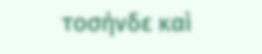τοσήνδε καὶ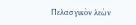Πελασγικὸν λεὼν